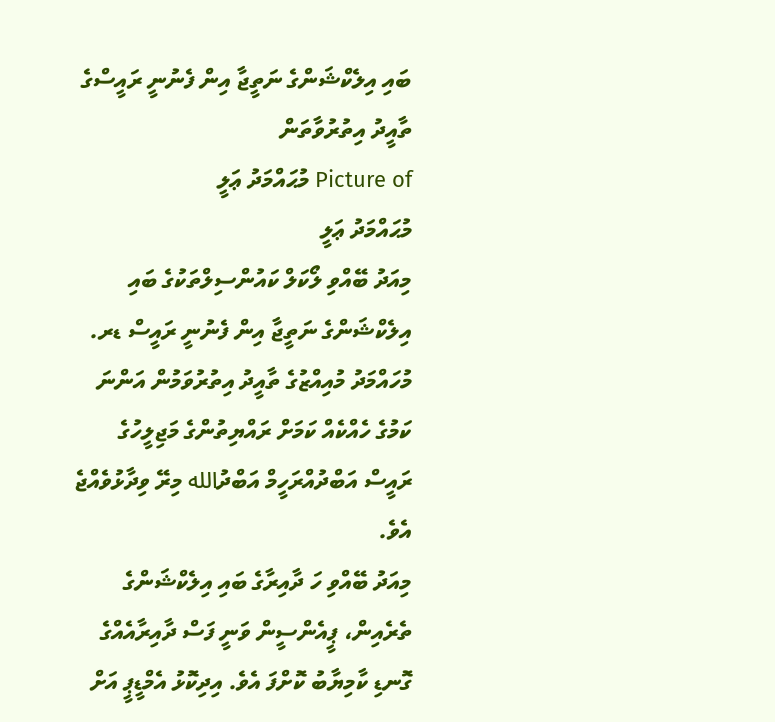ބައި އިލެކްޝަންގެ ނަތީޖާ އިން ފެނުނީ ރައީސްގެ ތާއީދު އިތުރުވާތަން
Picture of މުޙައްމަދު ޢަލީ
މުޙައްމަދު ޢަލީ
މިއަދު ބޭއްވި ލޯކަލް ކައުންސިލްތަކުގެ ބައި އިލެކްޝަންގެ ނަތީޖާ އިން ފެނުނީ ރައީސް ޑރ. މުހައްމަދު މުއިއްޒުގެ ތާއީދު އިތުރުވަމުން އަންނަ ކަމުގެ ހެއްކެއް ކަމަށް ރައްޔިތުންގެ މަޖިލީހުގެ ރައީސް އަބްދުއްރަހީމް އަބްދުالله މިރޭ ވިދާޅުވެއްޖެ އެވެ.
މިއަދު ބޭއްވި ހަ ދާއިރާގެ ބައި އިލެކްޝަންގެ ތެރެއިން، ޕީއެންސީން ވަނީ ފަސް ދާއިރާއެއްގެ ގޮނޑި ކާމިޔާބު ކޮށްފަ އެވެ. އިދިކޮޅު އެމްޑީޕީ އަށް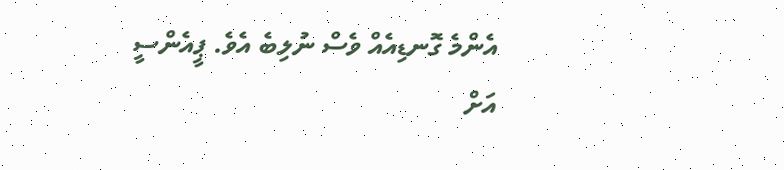އެންމެ ގޮނޑިއެއް ވެސް ނުލިބެ އެވެ. ޕީއެންސީ އަށް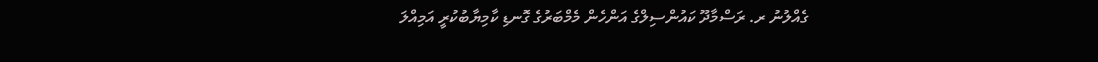ގެއްލުނު ރ. ރަސްމާދޫ ކައުންސިލްގެ އަންހެން މެމްބަރުގެ ގޮނޑި ކާމިޔާބުކުރީ އަމިއްލަ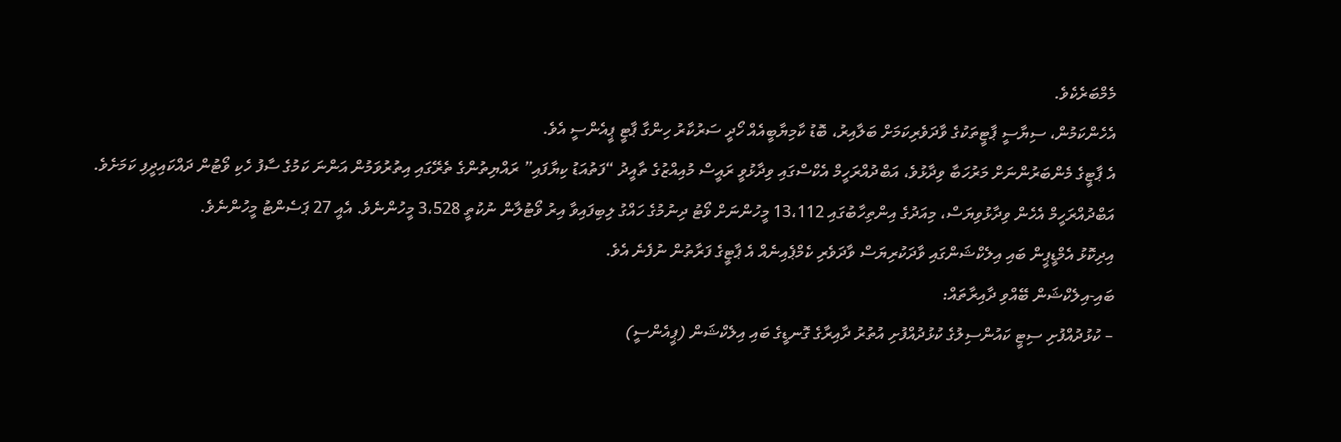މެމްބަރެކެވެ.
އެހެންކަމުން، ސިޔާސީ ޕާޓީތަކުގެ ވާދަވެރިކަމަށް ބަލާއިރު، ބޮޑު ކާމިޔާބީއެއް ހޯދީ ސަރުކާރު ހިންގާ ޕާޓީ ޕީއެންސީ އެވެ.
އެ ޕާޓީގެ މެންބަރުންނަށް މަރުހަބާ ވިދާޅުވެ، އަބްދުއްރަހީމް އެކްސްގައި ވިދާޅުވީ ރައީސް މުއިއްޒުގެ ތާއީދު “ފަތުއަޑު ކިޔާފައި” ރައްޔިތުންގެ ތެރޭގައި އިތުރުވަމުން އަންނަ ކަމުގެ ސާފު ހެކި ވޯޓުން ދައްކައިދީފި ކަމަށެވެ.
އަބްދުއްރަހީމް އެހެން ވިދާޅުވިޔަސް، މިއަދުގެ އިންތިހާބުގައި 13،112 މީހުންނަށް ވޯޓު ދިނުމުގެ ހައްގު ލިބިފައިވާ އިރު ވޯޓުލާން ނުކުތީ 3،528 މީހުންނެވެ. އެއީ 27 ޕަސެންޓު މީހުންނެވެ.
އިދިކޮޅު އެމްޑީޕީން ބައި އިލެކްޝަންގައި ވާދަކުރިޔަސް ވާދަވެރި ކެމްޕެއިނެއް އެ ޕާޓީގެ ފަރާތުން ނުފެނެ އެވެ.
ބައި-އިލެކްޝަން ބޭއްވި ދާއިރާތައް:
– ކުޅުދުއްފުށި ސިޓީ ކައުންސިލުގެ ކުޅުދުއްފުށި އުތުރު ދާއިރާގެ ގޮނޑީގެ ބައި އިލެކްޝަން (ޕީއެންސީ)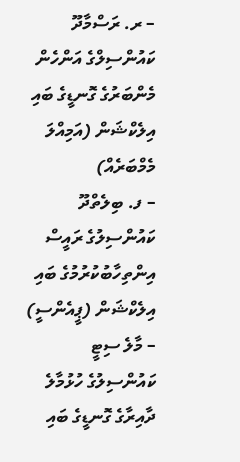– ރ. ރަސްމާދޫ ކައުންސިލްގެ އަންހެން މެންބަރުގެ ގޮނޑީގެ ބައި އިލެކްޝަން (އަމިއްލަ މެމްބަރެއް)
– ފ. ބިލެތްދޫ ކައުންސިލުގެ ރައީސް އިންތިހާބުކުރުމުގެ ބައި އިލެކްޝަން (ޕީއެންސީ)
– މާލެ ސިޓީ ކައުންސިލުގެ ހުޅުމާލެ ދާއިރާގެ ގޮނޑީގެ ބައި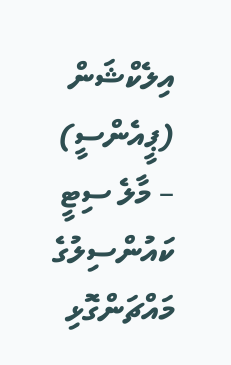އިލެކްޝަން (ޕީއެންސީ)
– މާލެ ސިޓީ ކައުންސިލުގެ މައްޗަންގޮޅި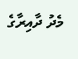މެދު ދާއިރާގެ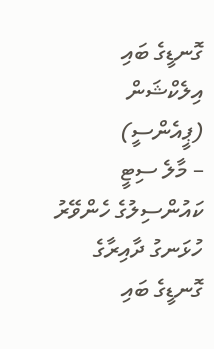ގޮނޑީގެ ބައި އިލެކްޝަން (ޕީއެންސީ)
– މާލެ ސިޓީ ކައުންސިލުގެ ހެންވޭރު ހުޅަނގު ދާއިރާގެ ގޮނޑީގެ ބައި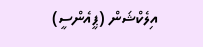އިލެކްޝަން (ޕީއެންސީ)